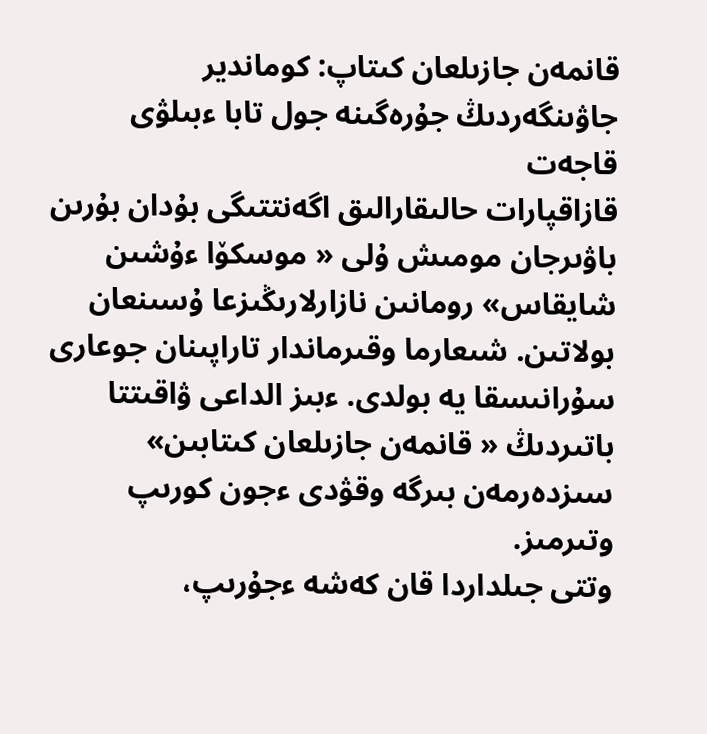قانمەن جازىلعان كىتاپ: كوماندير جاۋىنگەردىڭ جۇرەگىنە جول تابا ءبىلۋى قاجەت
قازاقپارات حالىقارالىق اگەنتتىگى بۇدان بۇرىن باۋىرجان مومىش ۇلى « موسكۆا ءۇشىن شايقاس» رومانىن نازارلارىڭىزعا ۇسىنعان بولاتىن. شىعارما وقىرماندار تاراپىنان جوعارى سۇرانىسقا يە بولدى. ءبىز الداعى ۋاقىتتا باتىردىڭ « قانمەن جازىلعان كىتابىن» سىزدەرمەن بىرگە وقۋدى ءجون كورىپ وتىرمىز.
وتتى جىلداردا قان كەشە ءجۇرىپ،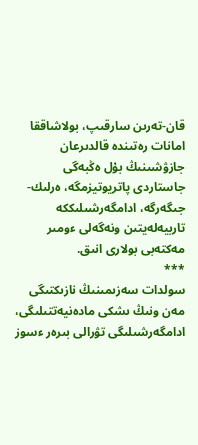قان-تەرىن سارقىپ، بولاشاققا امانات رەتىندە قالدىرعان جازۋشىنىڭ بۇل ەڭبەگى جاستاردى پاتريوتيزمگە، ەرلىك-جىگەرگە، ادامگەرشىلىككە تاربيەلەيتىن ونەگەلى ءومىر مەكتەبى بولارى انىق.
***
سولدات سەزىمىنىڭ نازىكتىگى مەن ونىڭ ىشكى مادەنيەتتىلىگى، ادامگەرشىلىگى تۋرالى بىرەر ءسوز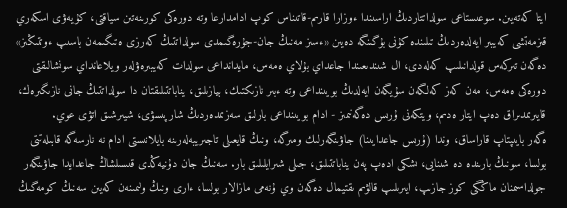ايتا كەتەيىن. سوعىستاعى سولداتتاردىڭ اراسىندا ءوزارا قارىم-قاتىناس كوپ ادامدارعا وتە دورەكى كورىنەتىن سياقتى، كۇيەۋى اسكەري قىزمەتشى كەيبىر ايەلدەردىڭ تىلىندە كۇنى بۇگىنگە دەيىن «ءسىز مەنىڭ جان-جۇرەگىمدى سولداتتىڭ كەرزى ەتىگىمەن باسىپ ءوتتىڭىز» دەگەن تىركەس قولدانىلىپ كەلەدى، ال شىندىعىندا جاعداي بۇلاي ەمەس، مايدانداعى سولدات كەيبىرەۋلەر ويلاعانداي سونشالىقتى دورەكى ەمەس، مەن كەز كەلگەن سۇيگەن ايەلدىڭ بويىنداعى وتە ءبىر نازىكتىك، بيازىلىق، يناباتتىلىقتان دا سولداتتىڭ جانى نازىگىرەك، قايىرىمدىراق دەپ ايتار ەدىم، ويتكەنى ۇرىس دەگەنىمىز - ادام بويىنداعى بارلىق سەزىمدەردىڭ شارپىسۋى، شيىرشىق اتۋى عوي.
ەگەر بايىپتاپ قاراساق، وندا (ۇرىس جاعدايىنا) جاۋىنگەرلىك ومىرگە، ونىڭ قايعىلى تاجىريبەلەرىنە بايلانىستى ادام نە نارسەگە قابىلەتتى بولسا، سونىڭ بارىندە دە شىنايى، ىشكى ادەپ پەن يناباتتىلىق، جىلى شىرايلىلىق بار. سەنىڭ جان دۇنيەڭدى قىسىلشاڭ جاعدايدا جاۋىنگەر جولداسىمنان ماڭگى كوز جازىپ، ايىرىلىپ قالۋىم ىقتيمال دەگەن وي ۇنەمى مازالار بولسا، ءارى ونىڭ ولىمىنەن كەيىن سەنىڭ كومەگىڭ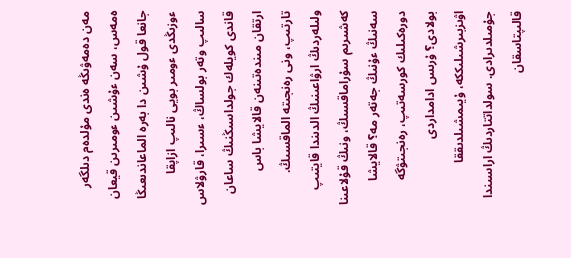مەن دەمەۋىڭە ەندى مۇلدەم دىلگەر ەمەس، سەن ءۇشىن ءومىرىن قيعان جانعا قول ۇشىن دا بەرە الماعاندىعىڭا ءوزىڭدى ءومىر بويى نالىپ ازاپقا سالىپ وتەر بولساڭ، ءسىرا، قارۋلاس قاندى كويلەك جولداسىڭنىڭ ساعان ارتقان مىندەتىنەن قالايشا باس تارتىپ، ونى رەنجىتە الماقسىڭ.
ولىلەردىڭ ارۋاعىنىڭ الدىندا قايتىپ كەشىرىم سۇراماقسىڭ، ونىڭ قۇلاعىنا سەنىڭ ءۇنىڭ جەتەر مە؟ قالايشا دورەكىلىك كورسەتىپ، رەنجىتۋگە بولادى؟ ۇرىس ادامداردى اۋىزبىرشىلىككە، ۇيىمشىلدىققا جۇمىلدىرادى. سولداتتاردىڭ اراسىندا قالىپتاسقان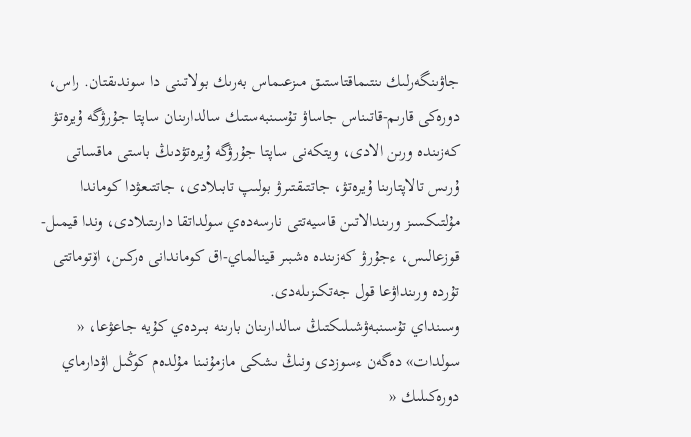جاۋىنگەرلىك ىنتىماقتاستىق مىزعىماس بەرىك بولاتىنى دا سوندىقتان. راس، دورەكى قارىم-قاتىناس جاساۋ تۇسىنبەستىك سالدارىنان ساپتا جۇرۋگە ۇيرەتۋ كەزىندە ورىن الادى، ويتكەنى ساپتا جۇرۋگە ۇيرەتۋدىڭ باستى ماقساتى ۇرىس تالاپتارىنا ۇيرەتۋ، جاتتىقتىرۋ بولىپ تابىلادى، جاتتىعۋدا كوماندا مۇلتىكسىز ورىندالاتىن قاسيەتتى نارسەدەي سولداتقا دارىتىلادى، وندا قيمىل-قوزعالىس، ءجۇرۋ كەزىندە ەشبىر قينالماي-اق كوماندانى ەركىن، اۆتوماتتى تۇردە ورىنداۋعا قول جەتكىزىلەدى.
وسىنداي تۇسىنبەۋشىلىكتىڭ سالدارىنان بارىنە بىردەي كۇيە جاعۋعا، « سولدات» دەگەن ءسوزدى ونىڭ ىشكى مازمۇنىنا مۇلدەم كوڭىل اۋدارماي دورەكىلىك «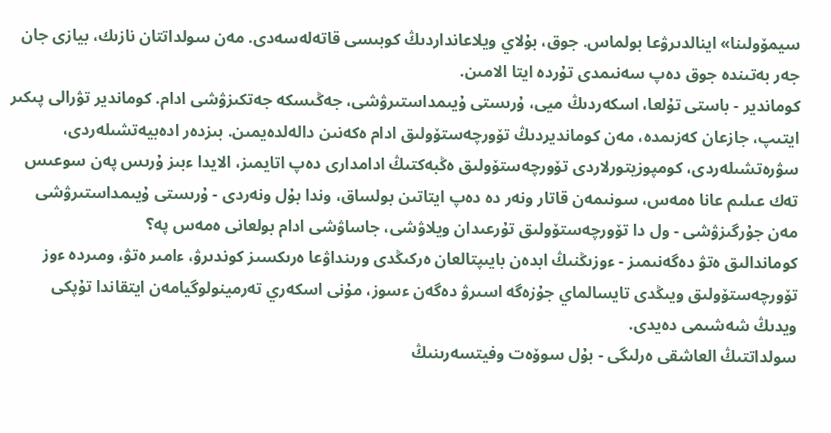سيمۆولىنا» اينالدىرۋعا بولماس. جوق، بۇلاي ويلاعانداردىڭ كوبىسى قاتەلەسەدى. مەن سولداتتان نازىك، بيازى جان جەر بەتىندە جوق دەپ سەنىمدى تۇردە ايتا الامىن.
كوماندير - باستى تۇلعا، اسكەردىڭ ميى، ۇرىستى ۇيىمداستىرۋشى، جەڭىسكە جەتكىزۋشى ادام. كوماندير تۋرالى پىكىر ايتىپ، جازعان كەزىمدە، مەن كومانديردىڭ تۆورچەستۆولىق ادام ەكەنىن دالەلدەيمىن. بىزدەر ادەبيەتشىلەردى، سۋرەتشىلەردى، كومپوزيتورلاردى تۆورچەستۆولىق ەڭبەكتىڭ ادامدارى دەپ اتايمىز، الايدا ءبىز ۇرىس پەن سوعىس تەك عىلىم عانا ەمەس، سونىمەن قاتار ونەر دە دەپ ايتاتىن بولساق، وندا بۇل ونەردى - ۇرىستى ۇيىمداستىرۋشى مەن جۇرگىزۋشى - ول دا تۆورچەستۆولىق تۇرعىدان ويلاۋشى، جاساۋشى ادام بولعانى ەمەس پە؟
كوماندالىق ەتۋ دەگەنىمىز - ءوزىڭنىڭ ابدەن بايىپتالعان ەركىڭدى ورىنداۋعا ەرىكسىز كوندىرۋ، ءامىر ەتۋ، ومىردە ءوز تۆورچەستۆولىق ويىڭدى تايسالماي جۇزەگە اسىرۋ دەگەن ءسوز، مۇنى اسكەري تەرمينولوگيامەن ايتقاندا تۇپكى ويدىڭ شەشىمى دەيدى.
سولداتتىڭ العاشقى ەرلىگى - بۇل سوۆەت وفيتسەرىنىڭ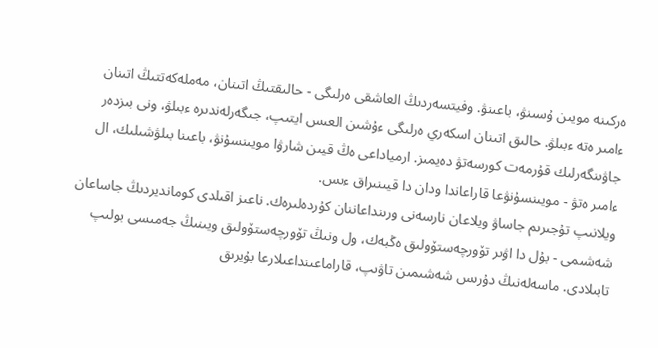ەركىنە مويىن ۇسىنۋ، باعىنۋ. وفيتسەردىڭ العاشقى ەرلىگى - حالىقتىڭ اتىنان، مەملەكەتتىڭ اتىنان ءامىر ەتە ءبىلۋ. حالىق اتىنان اسكەري ەرلىگى ءۇشىن العىس ايتىپ، جىگەرلەندىرە ءبىلۋ، ونى بىزدەر جاۋىنگەرلىك قۇرمەت كورسەتۋ دەيمىز. ارمياداعى ەڭ قيىن شارۋا مويىنسۇنۋ، باعىنا بىلۋشىلىك، ال ءامىر ەتۋ - مويىنسۇنۋعا قاراعاندا ودان دا قيىنىراق ءىس.
ويلانىپ تۇجىرىم جاساۋ ويلاعان نارسەنى ورىنداعاننان كۇردەلىرەك. ناعىز اقىلدى كومانديردىڭ جاساعان شەشىمى - بۇل دا اۋىر تۆورچەستۆولىق ەڭبەك، ول ونىڭ تۆورچەستۆولىق ويىنىڭ جەمىسى بولىپ تابىلادى. ماسەلەنىڭ دۇرىس شەشىمىن تاۋىپ، قاراماعىنداعىلارعا بۇيرىق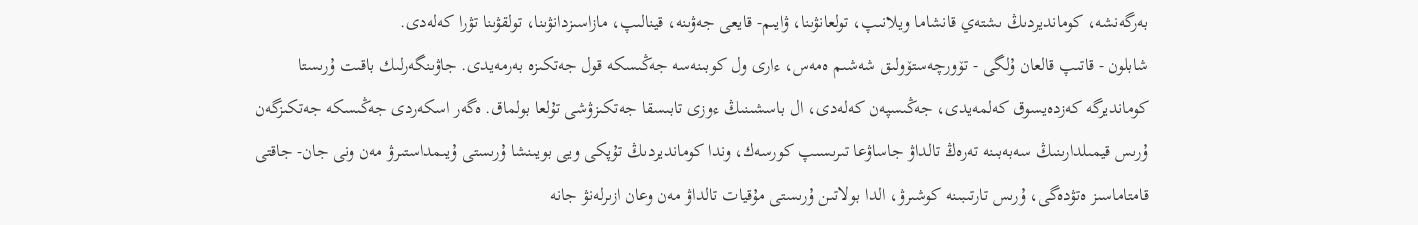بەرگەنشە، كومانديردىڭ ىشتەي قانشاما ويلانىپ، تولعانۋىنا، ۋايىم- قايعى جەۋىنە، قينالىپ، مازاسىزدانۋىنا، تولقۋىنا تۋرا كەلەدى.
شابلون - قاتىپ قالعان ۇلگى - تۆورچەستۆولىق شەشىم ەمەس، ءارى ول كوبىنەسە جەڭىسكە قول جەتكىزە بەرمەيدى. جاۋىنگەرلىك باقىت ۇرىستا كومانديرگە كەزدەيسوق كەلمەيدى، جەڭىسپەن كەلەدى، ال باسشىنىڭ ءوزى تابىسقا جەتكىزۋشى تۇلعا بولماق. ەگەر اسكەردى جەڭىسكە جەتكىزگەن ۇرىس قيمىلدارىنىڭ سەبەبىنە تەرەڭ تالداۋ جاساۋعا تىرىسىپ كورسەك، وندا كومانديردىڭ تۇپكى ويى بويىنشا ۇرىستى ۇيىمداستىرۋ مەن ونى جان- جاقتى قامتاماسىز ەتۋدەگى، ۇرىس تارتىبىنە كوشىرۋ، الدا بولاتىن ۇرىستى مۇقيات تالداۋ مەن وعان ازىرلەنۋ جانە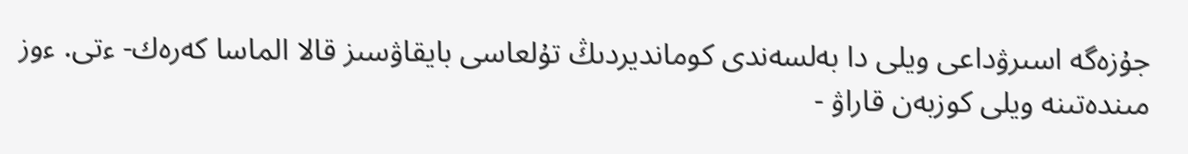جۇزەگە اسىرۋداعى ويلى دا بەلسەندى كومانديردىڭ تۇلعاسى بايقاۋسىز قالا الماسا كەرەك- ءتى. ءوز مىندەتىنە ويلى كوزبەن قاراۋ -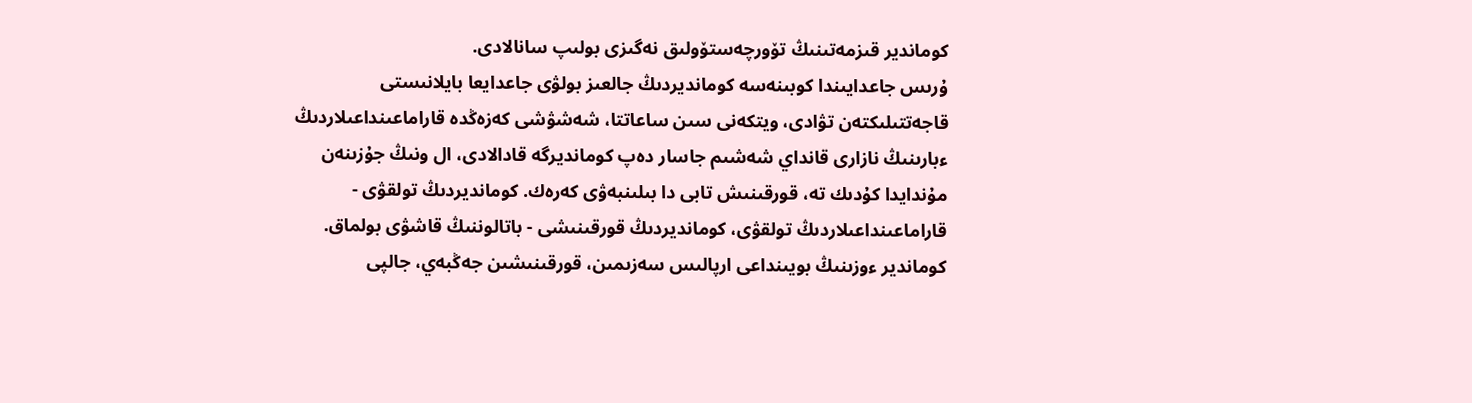كوماندير قىزمەتىنىڭ تۆورچەستۆولىق نەگىزى بولىپ سانالادى.
ۇرىس جاعدايىندا كوبىنەسە كومانديردىڭ جالعىز بولۋى جاعدايعا بايلانىستى قاجەتتىلىكتەن تۋادى، ويتكەنى سىن ساعاتتا، شەشۋشى كەزەڭدە قاراماعىنداعىلاردىڭ ءبارىنىڭ نازارى قانداي شەشىم جاسار دەپ كومانديرگە قادالادى، ال ونىڭ جۇزىنەن مۇندايدا كۇدىك تە، قورقىنىش تابى دا بىلىنبەۋى كەرەك. كومانديردىڭ تولقۋى - قاراماعىنداعىلاردىڭ تولقۋى، كومانديردىڭ قورقىنىشى - باتالوننىڭ قاشۋى بولماق.
كوماندير ءوزىنىڭ بويىنداعى ارپالىس سەزىمىن، قورقىنىشىن جەڭبەي، جالپى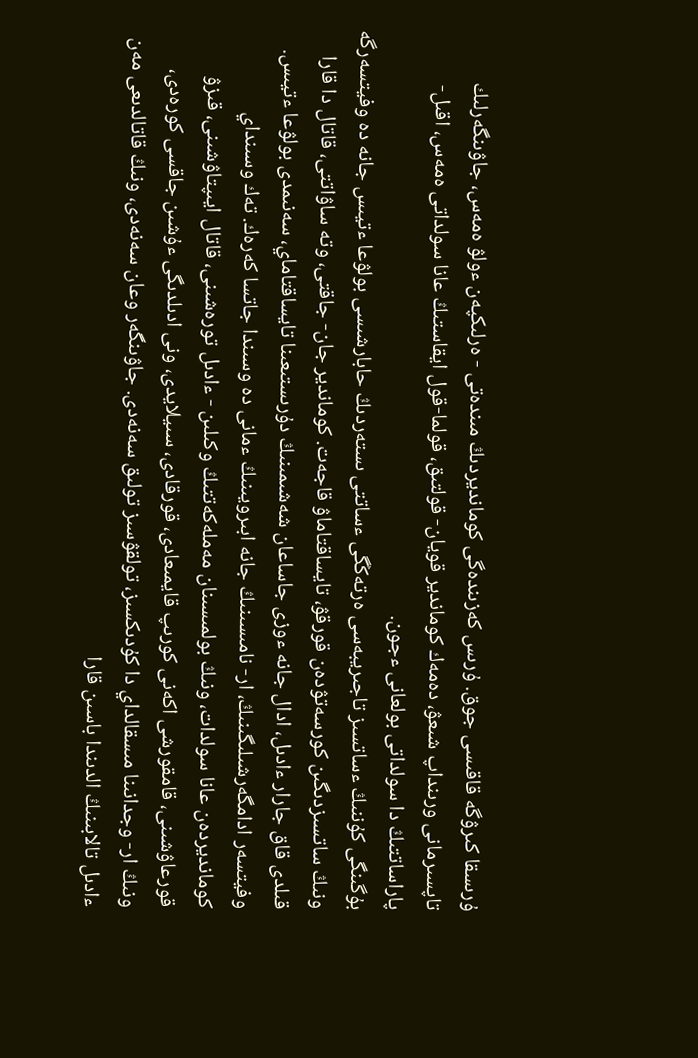ۇرىسقا كىرۋگە قاقىسى جوق. ۇرىس كەزىندەگى كومانديردىڭ مىندەتى - ەرلىكپەن ءولۋ ەمەس، جاۋىنگەرلىك تاپسىرمانى ورىنداپ شىعۋ، دەمەك كوماندير قويان- قولتىق، قولما-قول ايقاستىڭ عانا سولداتى ەمەس، اقىل- پاراساتتىڭ دا سولداتى بولعانى ءجون.
بۇگىنگى كۇننىڭ ءساتسىز تاجىريبەسى ەرتەڭگى ءساتتى ىستەردىڭ حابارشىسى بولۋعا ءتيىس جانە دە وفيتسەرگە ونىڭ ساتسىزدىگىن كورسەتۋدەن قورقۋ، تايساقتاماۋ قاجەت. كوماندير جان- جاقتى، وتە ساۋاتتى، قاتال دا قارا قىلدى قاق جارار ءادىل، ادال جانە ءوزى جاساعان شەشىمىنىڭ دۇرىستىعىنا تايساقتاماي، سەنىمدى بولۋعا ءتيىس. وفيتسەر ادامگەرشىلىگىنىڭ، ار- نامىسىنىڭ جانە ابىرويىنىڭ ءمانى دە وسىندا جاتسا كەرەك. تەك وسىنداي كومانديردەن عانا سولدات، ونىڭ بولمىسىنان مەملەكەتتىڭ وكىلىن - ءادىل تورەشىنى، قاتال ايىپتاۋشىنى، قىزۋ قورعاۋشىنى، قامقورشى اكەنى كورىپ قايمىعادى، قورقادى، سىيلايدى، ونى ادىلدىگى ءۇشىن جاقسى كورەدى، ونىڭ ار- وجدانىنا مىسقالداي دا كۇدىكسىز، تولقۋسىز تولىق سەنەدى. جاۋىنگەر وعان سەنەدى، ونىڭ قاتالدىعى مەن ءادىل تالابىنىڭ الدىندا باسىن قارا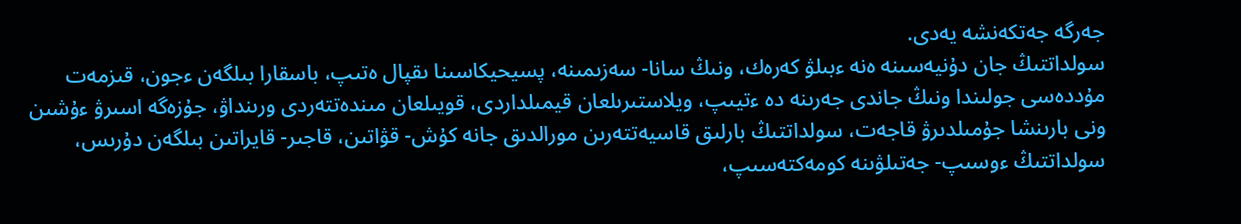جەرگە جەتكەنشە يەدى.
سولداتتىڭ جان دۇنيەسىنە ەنە ءبىلۋ كەرەك، ونىڭ سانا- سەزىمىنە، پسيحيكاسىنا ىقپال ەتىپ، باسقارا بىلگەن ءجون، قىزمەت مۇددەسى جولىندا ونىڭ جاندى جەرىنە دە ءتيىپ، ويلاستىرىلعان قيمىلداردى، قويىلعان مىندەتتەردى ورىنداۋ، جۇزەگە اسىرۋ ءۇشىن ونى بارىنشا جۇمىلدىرۋ قاجەت، سولداتتىڭ بارلىق قاسيەتتەرىن مورالدىق جانە كۇش- قۋاتىن، قاجىر- قايراتىن بىلگەن دۇرىس، سولداتتىڭ ءوسىپ- جەتىلۋىنە كومەكتەسىپ،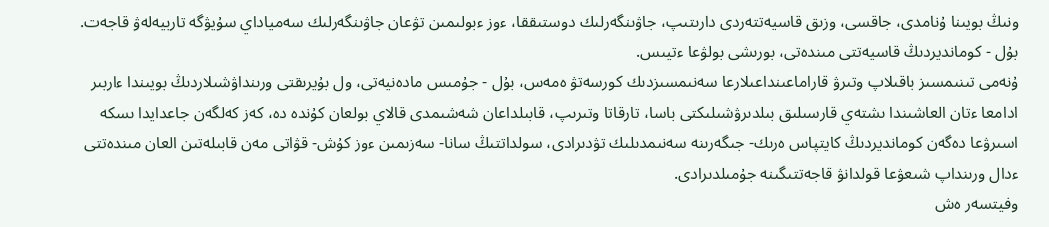ونىڭ بويىنا ۇنامدى، جاقسى، وزىق قاسيەتتەردى دارىتىپ، جاۋىنگەرلىك دوستىققا، ءوز ءبولىمىن تۋعان جاۋىنگەرلىك سەمياداي سۇيۋگە تاربيەلەۋ قاجەت. بۇل - كومانديردىڭ قاسيەتتى مىندەتى، بورىشى بولۋعا ءتيىس.
ۇنەمى تىنىمسىز باقىلاپ وتىرۋ قاراماعىنداعىلارعا سەنىمسىزدىك كورسەتۋ ەمەس، بۇل - جۇمىس مادەنيەتى، ول بۇيرىقتى ورىنداۋشىلاردىڭ بويىندا ءاربىر ادامعا ءتان العاشىندا ىشتەي قارسىلىق بىلدىرۋشىلىكتى باسا، تارقاتا وتىرىپ، قابىلداعان شەشىمدى قالاي بولعان كۇندە دە، كەز كەلگەن جاعدايدا ىسكە اسىرۋعا دەگەن كومانديردىڭ كايتپاس ەرىك- جىگەرىنە سەنىمدىلىك تۋدىرادى، سولداتتىڭ سانا- سەزىمىن ءوز كۇش- قۋاتى مەن قابىلەتىن العان مىندەتتى ءدال ورىنداپ شىعۋعا قولدانۋ قاجەتتىگىنە جۇمىلدىرادى.
وفيتسەر ەش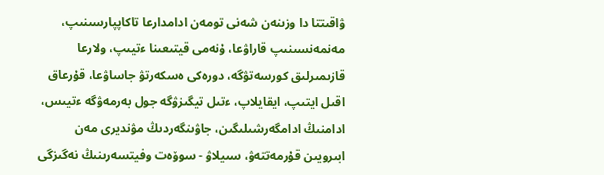ۋاقىتتا دا وزىنەن شەنى تومەن ادامدارعا تاكاپپارسىنىپ، مەنمەنسىنىپ قاراۋعا، ۇنەمى قيتىعىنا ءتيىپ، ولارعا قازىمىرلىق كورسەتۋگە، دورەكى ەسكەرتۋ جاساۋعا، قۇرعاق اقىل ايتىپ، ايقايلاپ، ءتىل تيگىزۋگە جول بەرمەۋگە ءتيىس، ادامنىڭ ادامگەرشىلىگىن، جاۋىنگەردىڭ مۋنديرى مەن ابىرويىن قۇرمەتتەۋ، سىيلاۋ - سوۆەت وفيتسەرىنىڭ نەگىزگى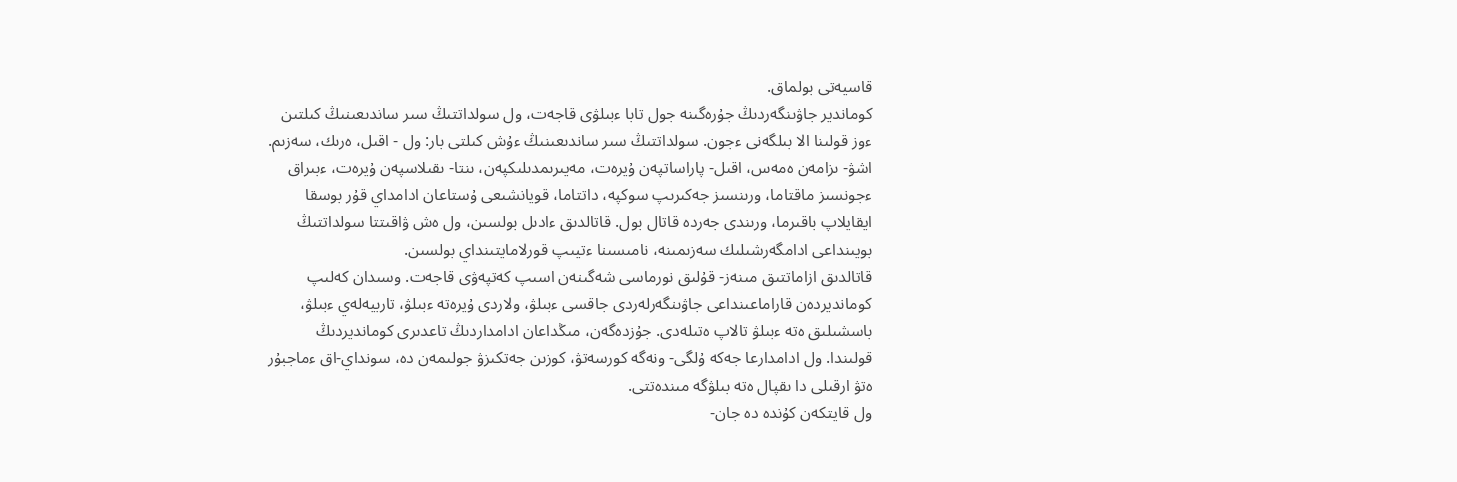قاسيەتى بولماق.
كوماندير جاۋىنگەردىڭ جۇرەگىنە جول تابا ءبىلۋى قاجەت، ول سولداتتىڭ سىر ساندىعىنىڭ كىلتىن ءوز قولىنا الا بىلگەنى ءجون. سولداتتىڭ سىر ساندىعىنىڭ ءۇش كىلتى بار: ول - اقىل، ەرىك، سەزىم. اشۋ- ىزامەن ەمەس، اقىل- پاراساتپەن ۇيرەت، مەيىرىمدىلىكپەن، ىنتا- ىقىلاسپەن ۇيرەت، ءبىراق ءجونسىز ماقتاما، ورىنسىز جەكىرىپ سوكپە، داتتاما، قويانشىعى ۇستاعان ادامداي قۇر بوسقا ايقايلاپ باقىرما، ورىندى جەردە قاتال بول. قاتالدىق ءادىل بولسىن، ول ەش ۋاقىتتا سولداتتىڭ بويىنداعى ادامگەرشىلىك سەزىمىنە، نامىسىنا ءتيىپ قورلامايتىنداي بولسىن.
قاتالدىق ازاماتتىق مىنەز- قۇلىق نورماسى شەگىنەن اسىپ كەتپەۋى قاجەت. وسىدان كەلىپ كومانديردەن قاراماعىنداعى جاۋىنگەرلەردى جاقسى ءبىلۋ، ولاردى ۇيرەتە ءبىلۋ، تاربيەلەي ءبىلۋ، باسشىلىق ەتە ءبىلۋ تالاپ ەتىلەدى. جۇزدەگەن، مىڭداعان ادامداردىڭ تاعدىرى كومانديردىڭ قولىندا. ول ادامدارعا جەكە ۇلگى- ونەگە كورسەتۋ، كوزىن جەتكىزۋ جولىمەن دە، سونداي-اق ءماجبۇر ەتۋ ارقىلى دا ىقپال ەتە بىلۋگە مىندەتتى.
ول قايتكەن كۇندە دە جان-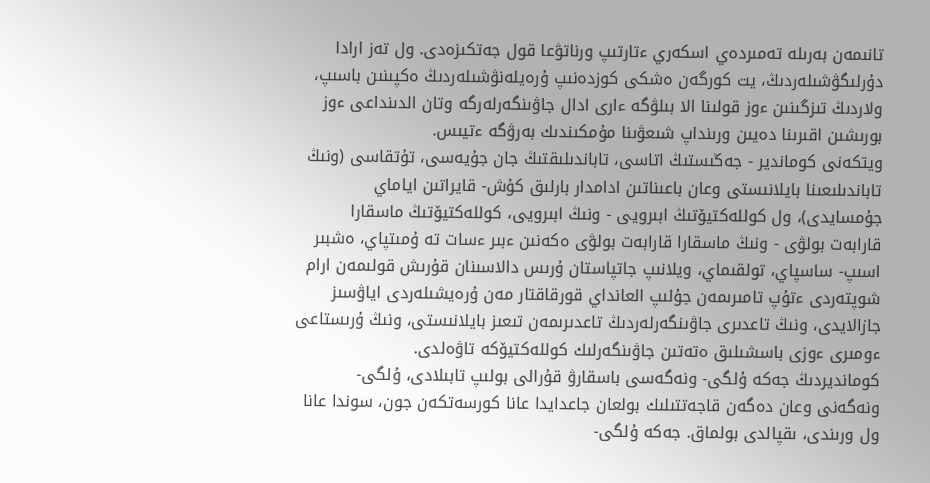تانىمەن بەرىلە تەمىردەي اسكەري ءتارتىپ ورناتۋعا قول جەتكىزەدى. ول تەز ارادا دۇرلىگۋشىلەردىڭ، يت كورگەن ەشكى كوزدەنىپ ۇرەيلەنۋشىلەردىڭ ەكپىنىن باسىپ، ولاردىڭ تىزگىنىن ءوز قولىنا الا بىلۋگە ءارى ادال جاۋىنگەرلەرگە وتان الدىنداعى ءوز بورىشىن اقىرىنا دەيىن ورىنداپ شىعۋىنا مۇمكىندىك بەرۋگە ءتيىس.
ويتكەنى كوماندير - جەڭىستىڭ اتاسى، تاباندىلىقتىڭ جان جۇيەسى، تۇتقاسى (ونىڭ تاباندىلىعىنا بايلانىستى وعان باعىناتىن ادامدار بارلىق كۇش- قايراتىن اياماي جۇمسايدى)، ول كوللەكتيۆتىڭ ابىرويى - ونىڭ ابىرويى، كوللەكتيۆتىڭ ماسقارا قارابەت بولۋى - ونىڭ ماسقارا قارابەت بولۋى ەكەنىن ءبىر ءسات تە ۇمىتپاي، ەشبىر اسىپ- ساسپاي، تولقىماي، ويلانىپ جاتپاستان ۇرىس دالاسىنان قۇرىش قولىمەن ارام شوپتەردى ءتۇپ تامىرىمەن جۇلىپ العانداي قورقاقتار مەن ۇرەيشىلەردى اياۋسىز جازالايدى، ونىڭ تاعدىرى جاۋىنگەرلەردىڭ تاعدىرىمەن تىعىز بايلانىستى، ونىڭ ۇرىستاعى ءومىرى ءوزى باسشىلىق ەتەتىن جاۋىنگەرلىك كوللەكتيۆكە تاۋەلدى.
كومانديردىڭ جەكە ۇلگى- ونەگەسى باسقارۋ قۇرالى بولىپ تابىلادى، ۇلگى- ونەگەنى وعان دەگەن قاجەتتىلىك بولعان جاعدايدا عانا كورسەتكەن جون، سوندا عانا ول ورىندى، ىقپالدى بولماق. جەكە ۇلگى-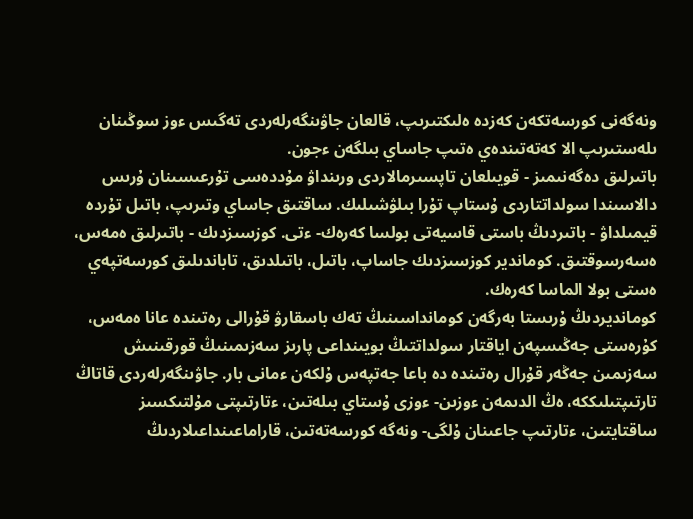ونەگەنى كورسەتكەن كەزدە ەلىكتىرىپ، قالعان جاۋىنگەرلەردى تەگىس ءوز سوڭىنان ىلەستىرىپ الا كەتەتىندەي ەتىپ جاساي بىلگەن ءجون.
باتىرلىق دەگەنىمىز - قويىلعان تاپسىرمالاردى ورىنداۋ مۇددەسى تۇرعىسىنان ۇرىس دالاسىندا سولداتتاردى ۇستاپ تۇرا بىلۋشىلىك. ساقتىق جاساي وتىرىپ، باتىل تۇردە قيمىلداۋ - باتىردىڭ باستى قاسيەتى بولسا كەرەك- ءتى. كوزسىزدىك - باتىرلىق ەمەس، ەسەرسوقتىق. كوماندير كوزسىزدىك جاساپ، باتىل، باتىلدىق، تاباندىلىق كورسەتپەي ەستى بولا الماسا كەرەك.
كومانديردىڭ ۇرىستا بەرگەن كومانداسىنىڭ تەك باسقارۋ قۇرالى رەتىندە عانا ەمەس، كۇرەستى جەڭىسپەن اياقتار سولداتتىڭ بويىنداعى پارىز سەزىمىنىڭ قورقىنىش سەزىمىن جەڭەر قۇرال رەتىندە دە باعا جەتپەس ۇلكەن ءمانى بار. جاۋىنگەرلەردى قاتاڭ تارتىپتىلىككە، ەڭ الدىمەن ءوزىن- ءوزى ۇستاي بىلەتىن، ءتارتىپتى مۇلتىكسىز ساقتايتىن، ءتارتىپ جاعىنان ۇلگى- ونەگە كورسەتەتىن، قاراماعىنداعىلاردىڭ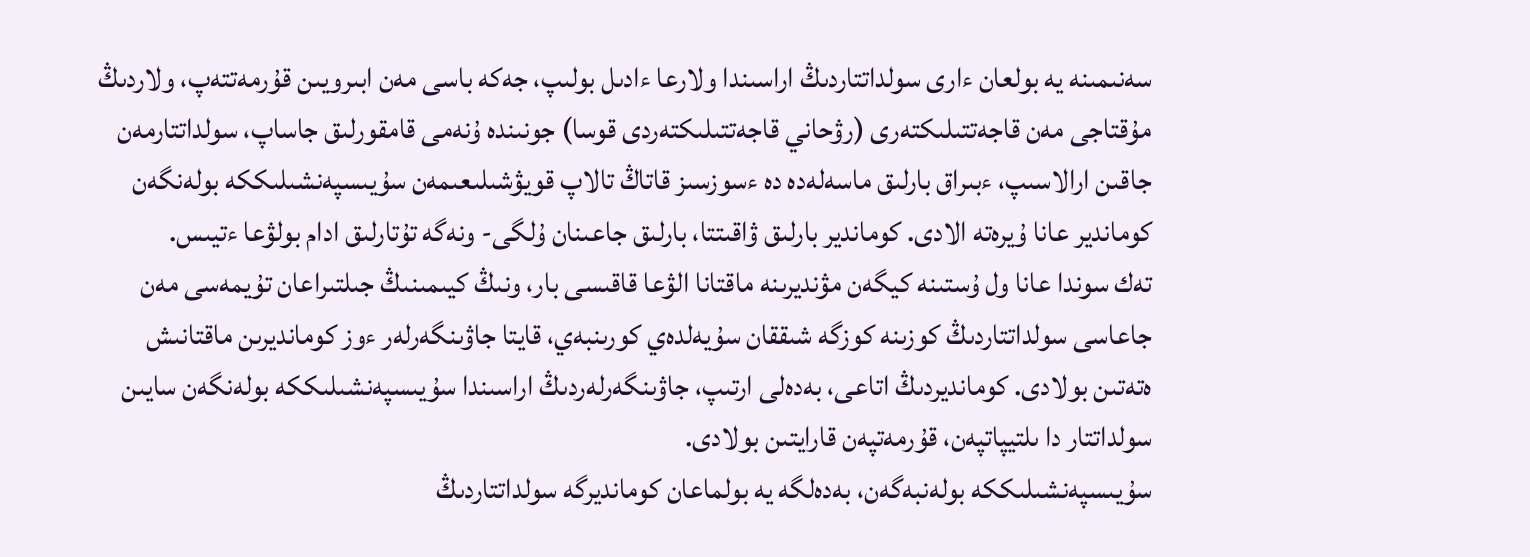سەنىمىنە يە بولعان ءارى سولداتتاردىڭ اراسىندا ولارعا ءادىل بولىپ، جەكە باسى مەن ابىرويىن قۇرمەتتەپ، ولاردىڭ مۇقتاجى مەن قاجەتتىلىكتەرى (رۋحاني قاجەتتىلىكتەردى قوسا) جونىندە ۇنەمى قامقورلىق جاساپ، سولداتتارمەن جاقىن ارالاسىپ، ءبىراق بارلىق ماسەلەدە دە ءسوزسىز قاتاڭ تالاپ قويۋشىلىعىمەن سۇيىسپەنشىلىككە بولەنگەن كوماندير عانا ۇيرەتە الادى. كوماندير بارلىق ۋاقىتتا، بارلىق جاعىنان ۇلگى- ونەگە تۇتارلىق ادام بولۋعا ءتيىس.
تەك سوندا عانا ول ۇستىنە كيگەن مۋنديرىنە ماقتانا الۋعا قاقىسى بار، ونىڭ كيىمىنىڭ جىلتىراعان تۇيمەسى مەن جاعاسى سولداتتاردىڭ كوزىنە كوزگە شىققان سۇيەلدەي كورىنبەي، قايتا جاۋىنگەرلەر ءوز كومانديرىن ماقتانىش ەتەتىن بولادى. كومانديردىڭ اتاعى، بەدەلى ارتىپ، جاۋىنگەرلەردىڭ اراسىندا سۇيىسپەنشىلىككە بولەنگەن سايىن سولداتتار دا ىلتيپاتپەن، قۇرمەتپەن قارايتىن بولادى.
سۇيىسپەنشىلىككە بولەنبەگەن، بەدەلگە يە بولماعان كومانديرگە سولداتتاردىڭ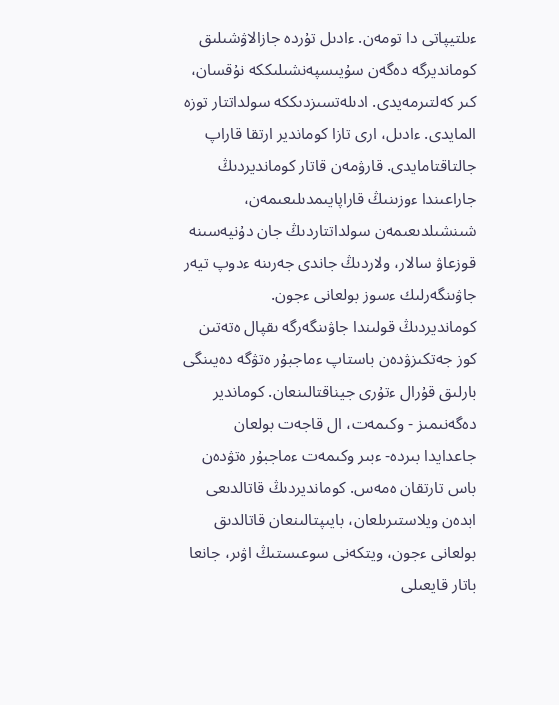ءىلتيپاتى دا تومەن. ءادىل تۇردە جازالاۋشىلىق كومانديرگە دەگەن سۇيىسپەنشىلىككە نۇقسان، كىر كەلتىرمەيدى. ادىلەتسىزدىككە سولداتتار توزە المايدى. ءادىل، ارى تازا كوماندير ارتقا قاراپ جالتاقتامايدى. قارۋمەن قاتار كومانديردىڭ جاراعىندا ءوزىنىڭ قاراپايىمدىلىعىمەن، شىنشىلدىعىمەن سولداتتاردىڭ جان دۇنيەسىنە قوزعاۋ سالار، ولاردىڭ جاندى جەرىنە ءدوپ تيەر جاۋىنگەرلىك ءسوز بولعانى ءجون.
كومانديردىڭ قولىندا جاۋىنگەرگە ىقپال ەتەتىن كوز جەتكىزۋدەن باستاپ ءماجبۇر ەتۋگە دەيىنگى بارلىق قۇرال ءتۇرى جيناقتالىنعان. كوماندير دەگەنىمىز - وكىمەت، ال قاجەت بولعان جاعدايدا بىردە- ءبىر وكىمەت ءماجبۇر ەتۋدەن باس تارتقان ەمەس. كومانديردىڭ قاتالدىعى ابدەن ويلاستىرىلعان، بايىپتالىنعان قاتالدىق بولعانى ءجون، ويتكەنى سوعىستىڭ اۋىر، جانعا باتار قايعىلى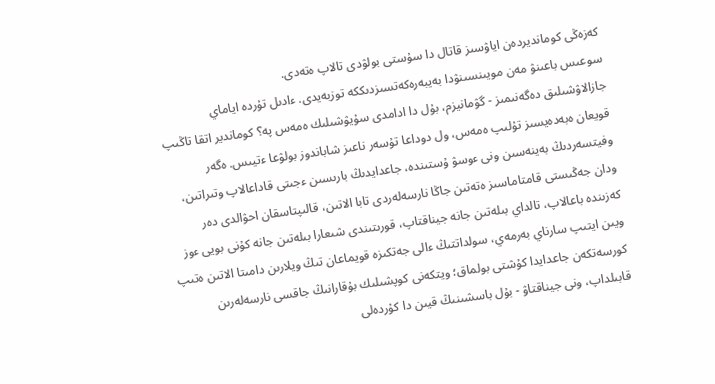كەزەڭى كومانديردەن اياۋسىز قاتال دا سۇستى بولۋدى تالاپ ەتەدى.
سوعىس باعىنۋ مەن مويىنسىنۋدا بەيبەرەكەتسىزدىككە توزبەيدى. ءادىل تۇردە اياماي جازالاۋشىلىق دەگەنىمىز - گۋمانيزم، بۇل دا ادامدى سۇيۋشىلىك ەمەس پە؟ كوماندير اتقا تاڭىپ قويعان ەبەدەيسىز تۇلىپ ەمەس، ول دوداعا تۇسەر ناعىز شاباندوز بولۋعا ءتيىس. ەگەر وفيتسەردىڭ بەينەسىن ونى ءوسۋ ۇستىندە، جاعدايدىڭ بارىسىن ءجىتى قاداعالاپ وتىراتىن، ودان جەڭىستى قامتاماسىز ەتەتىن جاڭا نارسەلەردى تابا الاتىن، قالىپتاسقان احۋالدى دەر كەزىندە باعالاپ، تالداي بىلەتىن جانە جيناقتاپ، قورىتىندى شىعارا بىلەتىن جانە كۇنى بويى ءوز ويىن ايتىپ سارناي بەرمەي، سولداتتىڭ ءالى جەتكىزە قويماعان تىڭ ويلارىن دامىتا الاتىن ەتىپ كورسەتكەن جاعدايدا كۇشتى بولماق؛ ويتكەنى كوپشىلىك بۇقارانىڭ جاقسى نارسەلەرىن قابىلداپ، ونى جيناقتاۋ - بۇل باسشىنىڭ قيىن دا كۇردەلى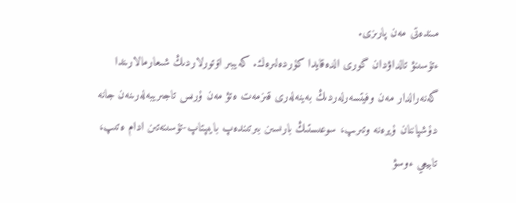مىندەتى مەن پارىزى.
ءتۇسىنۋ تالداۋدان گورى الدەقايدا كۇردەلىرەك. كەيبىر اۆتورلاردىڭ شىعارمالارىندا گەنەرالدار مەن وفيتسەرلەردىڭ بەينەلەرى قىزمەت ەتۋ مەن ۇرىس تاجىريبەلەرىنەن جانە دۇشپاننان ۇيرەنە وتىرىپ، سوعىستىڭ بارىسىن بىرتىندەپ بايىپتاپ-تۇسىنەتىن ادام ەتىپ، تابيعي ءوسۋ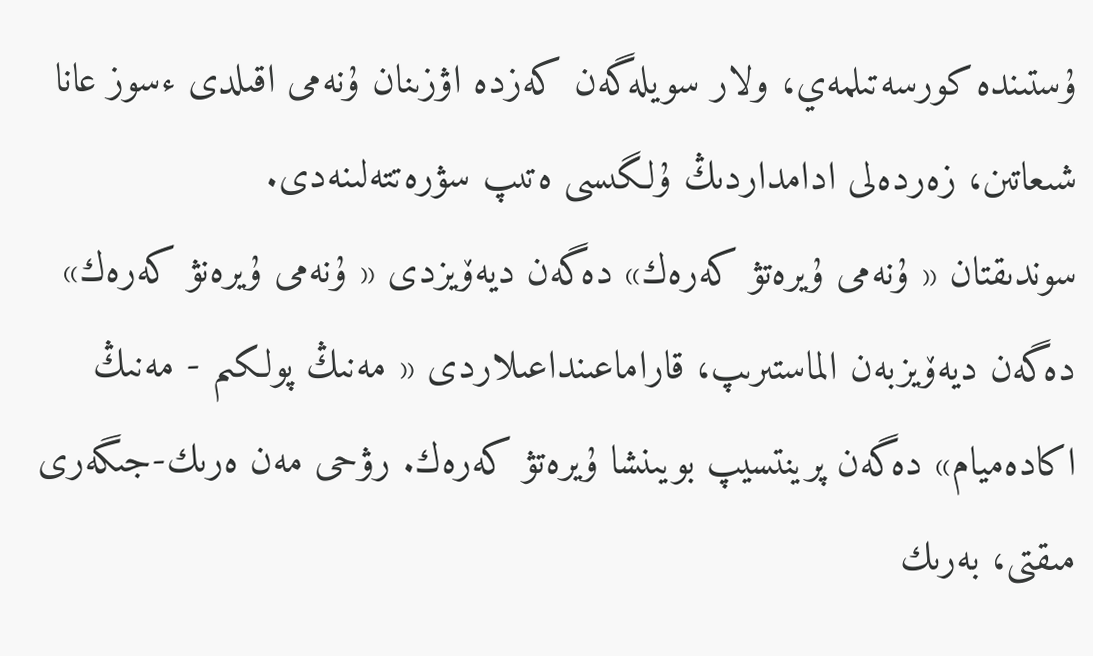ۇستىندە كورسەتىلمەي، ولار سويلەگەن كەزدە اۋزىنان ۇنەمى اقىلدى ءسوز عانا شىعاتىن، زەردەلى ادامداردىڭ ۇلگىسى ەتىپ سۋرەتتەلىنەدى.
سوندىقتان « ۇنەمى ۇيرەتۋ كەرەك» دەگەن ديەۆيزدى « ۇنەمى ۇيرەنۋ كەرەك» دەگەن ديەۆيزبەن الماستىرىپ، قاراماعىنداعىلاردى « مەنىڭ پولكىم - مەنىڭ اكادەميام» دەگەن پرينتسيپ بويىنشا ۇيرەتۋ كەرەك. رۋحى مەن ەرىك-جىگەرى مىقتى، بەرىك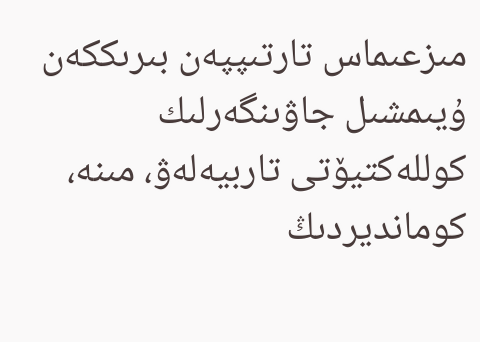مىزعىماس تارتىپپەن بىرىككەن ۇيىمشىل جاۋىنگەرلىك كوللەكتيۆتى تاربيەلەۋ، مىنە، كومانديردىڭ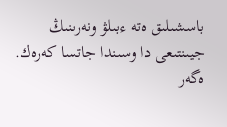باسشىلىق ەتە ءبىلۋ ونەرىنىڭ جيىنتىعى دا وسىندا جاتسا كەرەك.
ەگەر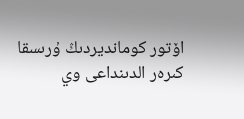اۆتور كومانديردىڭ ۇرىسقا كىرەر الدىنداعى وي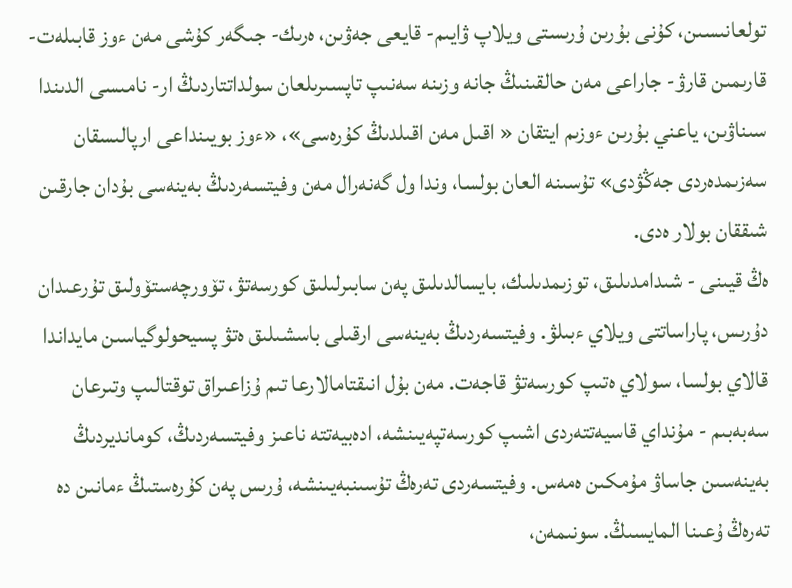تولعانىسىن، كۇنى بۇرىن ۇرىستى ويلاپ ۋايىم- قايعى جەۋىن، ەرىك- جىگەر كۇشى مەن ءوز قابىلەت- قارىمىن قارۋ- جاراعى مەن حالقىنىڭ جانە وزىنە سەنىپ تاپسىرىلعان سولداتتاردىڭ ار- نامىسى الدىندا سىناۋىن، ياعني بۇرىن ءوزىم ايتقان « اقىل مەن اقىلدىڭ كۇرەسى»، «ءوز بويىنداعى ارپالىسقان سەزىمدەردى جەڭۋدى» تۇسىنە العان بولسا، وندا ول گەنەرال مەن وفيتسەردىڭ بەينەسى بۇدان جارقىن شىققان بولار ەدى.
ەڭ قيىنى - شىدامدىلىق، توزىمدىلىك، بايسالدىلىق پەن سابىرلىلىق كورسەتۋ، تۆورچەستۆولىق تۇرعىدان دۇرىس، پاراساتتى ويلاي ءبىلۋ. وفيتسەردىڭ بەينەسى ارقىلى باسشىلىق ەتۋ پسيحولوگياسىن مايداندا قالاي بولسا، سولاي ەتىپ كورسەتۋ قاجەت. مەن بۇل انىقتامالارعا تىم ۇزاعىراق توقتالىپ وتىرعان سەبەبىم - مۇنداي قاسيەتتەردى اشىپ كورسەتپەيىنشە، ادەبيەتتە ناعىز وفيتسەردىڭ، كومانديردىڭ بەينەسىن جاساۋ مۇمكىن ەمەس. وفيتسەردى تەرەڭ تۇسىنبەيىنشە، ۇرىس پەن كۇرەستىڭ ءمانىن دە تەرەڭ ۇعىنا المايسىڭ. سونىمەن،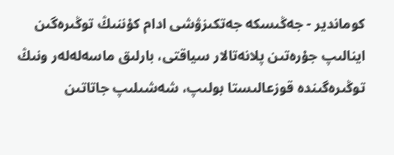كوماندير - جەڭىسكە جەتكىزۋشى ادام كۇننىڭ توڭىرەگىن اينالىپ جۇرەتىن پلانەتالار سياقتى، بارلىق ماسەلەلەر ونىڭ توڭىرەگىندە قوزعالىستا بولىپ، شەشىلىپ جاتاتىن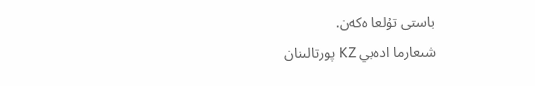باستى تۇلعا ەكەن.
شىعارما ادەبي KZ پورتالىنان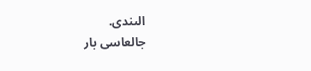الىندى.
جالعاسى بار